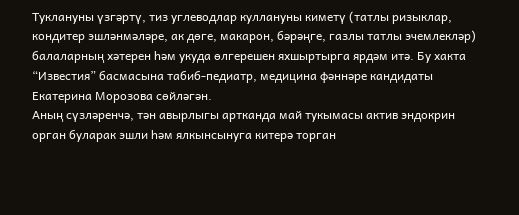Туклануны үзгәртү, тиз углеводлар куллануны киметү (татлы ризыклар, кондитер эшләнмәләре, ак дөге, макарон, бәрәңге, газлы татлы эчемлекләр) балаларның хәтерен һәм укуда өлгерешен яхшыртырга ярдәм итә. Бу хакта “Известия” басмасына табиб-педиатр, медицина фәннәре кандидаты Екатерина Морозова сөйләгән.
Аның сүзләренчә, тән авырлыгы артканда май тукымасы актив эндокрин орган буларак эшли һәм ялкынсынуга китерә торган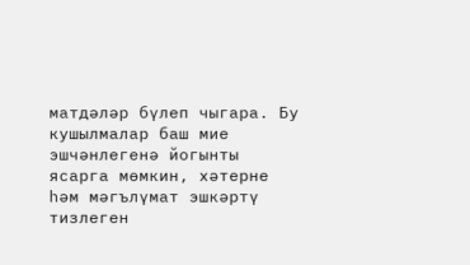матдәләр бүлеп чыгара. Бу кушылмалар баш мие эшчәнлегенә йогынты ясарга мөмкин, хәтерне һәм мәгълүмат эшкәртү тизлеген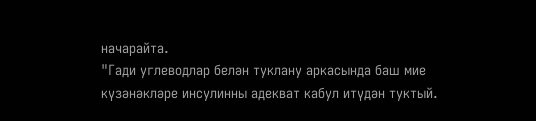начарайта.
"Гади углеводлар белән туклану аркасында баш мие күзәнәкләре инсулинны адекват кабул итүдән туктый.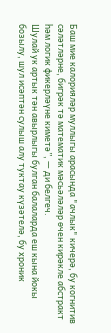Баш мие калорияләр муллыгы арасында "ачлык" кичерә, бу когнитив сәләтләрне, бигрәк тә математик мәсьәләләр өчен кирәкле абстракт һәм логик фикерләүне киметә”, — ди белгеч.
Шулай ук артык тән авырлыгы булган балаларда еш кына йокы бозылу, шул исәптән сулыш алу туктау күзәтелә, бу хроник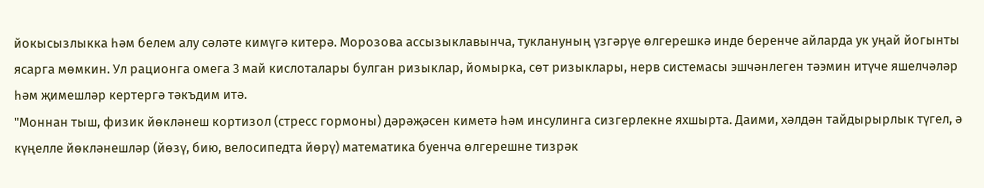йокысызлыкка һәм белем алу сәләте кимүгә китерә. Морозова ассызыклавынча, туклануның үзгәрүе өлгерешкә инде беренче айларда ук уңай йогынты ясарга мөмкин. Ул рационга омега 3 май кислоталары булган ризыклар, йомырка, сөт ризыклары, нерв системасы эшчәнлеген тәэмин итүче яшелчәләр һәм җимешләр кертергә тәкъдим итә.
"Моннан тыш, физик йөкләнеш кортизол (стресс гормоны) дәрәҗәсен киметә һәм инсулинга сизгерлекне яхшырта. Даими, хәлдән тайдырырлык түгел, ә күңелле йөкләнешләр (йөзү, бию, велосипедта йөрү) математика буенча өлгерешне тизрәк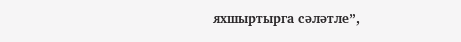яхшыртырга сәләтле”,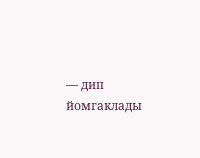— дип йомгаклады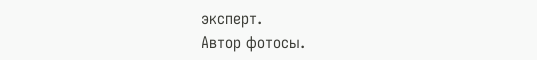эксперт.
Автор фотосы.